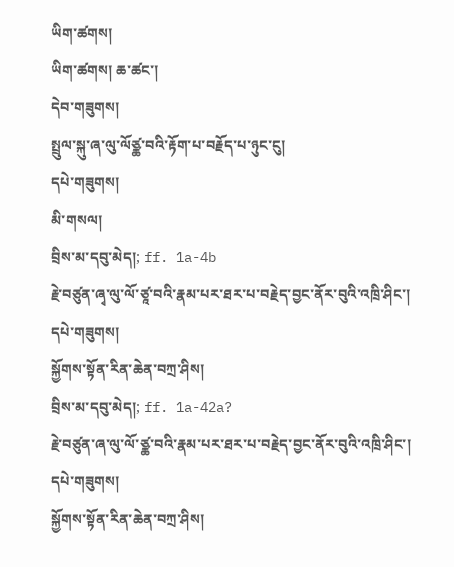ཡིག་ཚགས།
ཡིག་ཚགས། ཆ་ཚང་།
དེབ་གཟུགས།
སྤྲུལ་སྐུ་ཞ་ལུ་ལོཙྪ་བའི་རྟོག་པ་བརྗོད་པ་ཉུང་ངུ།
དཔེ་གཟུགས།
མི་གསལ།
བྲིས་མ་དབུ་མེད།; ff. 1a-4b
རྗེ་བཙུན་ཞྭ་ལུ་ལོ་ཙཱ་བའི་རྣམ་པར་ཐར་པ་བརྗེད་བྱང་ནོར་བུའི་འཁྲི་ཤིང་།
དཔེ་གཟུགས།
སྐྱོགས་སྟོན་རིན་ཆེན་བཀྲ་ཤིས།
བྲིས་མ་དབུ་མེད།; ff. 1a-42a?
རྗེ་བཙུན་ཞ་ལུ་ལོ་ཙྪ་བའི་རྣམ་པར་ཐར་པ་བརྗེད་བྱང་ནོར་བུའི་འཁྲི་ཤིང་།
དཔེ་གཟུགས།
སྐྱོགས་སྟོན་རིན་ཆེན་བཀྲ་ཤིས།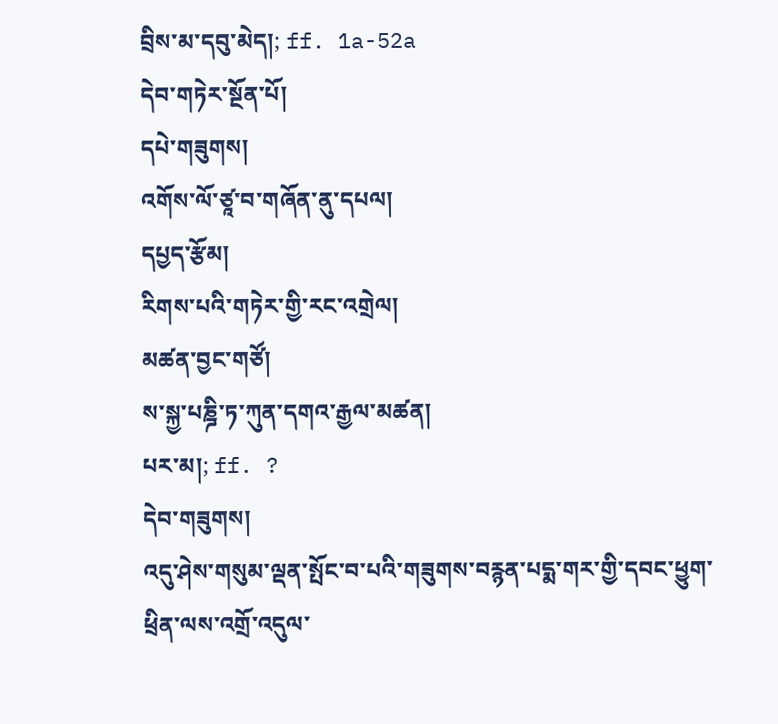བྲིས་མ་དབུ་མེད།; ff. 1a-52a
དེབ་གཏེར་སྔོན་པོ།
དཔེ་གཟུགས།
འགོས་ལོ་ཙཱ་བ་གཞོན་ནུ་དཔལ།
དཔྱད་རྩོམ།
རིགས་པའི་གཏེར་གྱི་རང་འགྲེལ།
མཚན་བྱང་གཙོ།
ས་སྐྱ་པཎྜི་ཏ་ཀུན་དགའ་རྒྱལ་མཚན།
པར་མ།; ff. ?
དེབ་གཟུགས།
འདུ་ཤེས་གསུམ་ལྡན་སྤོང་བ་པའི་གཟུགས་བརྙན་པདྨ་གར་གྱི་དབང་ཕྱུག་ཕྲིན་ལས་འགྲོ་འདུལ་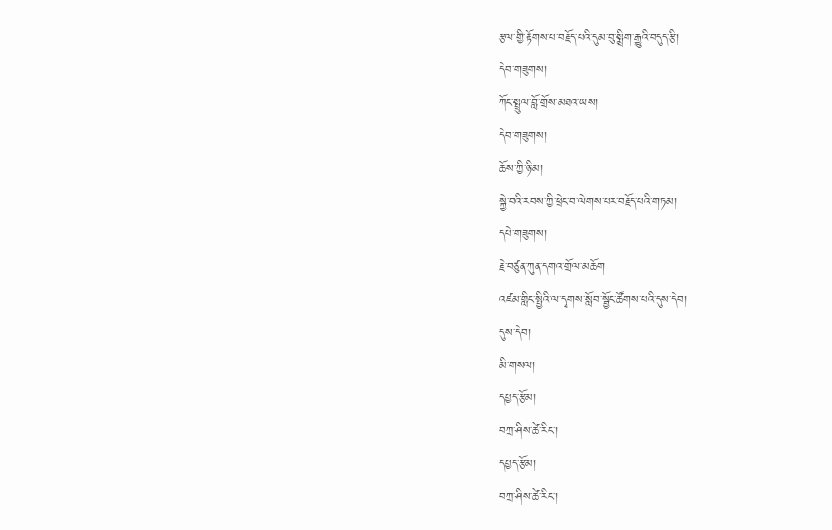རྩལ་གྱི་རྟོགས་པ་བརྗོད་པའི་དུམ་བུ་སྨྲིག་རྒྱུའི་བདུད་རྩི།
དེབ་གཟུགས།
ཀོང་སྤྲུལ་བློ་གྲོས་མཐའ་ཡས།
དེབ་གཟུགས།
ཆོས་ཀྱི་ཉི་མ།
སྐྱེ་བའི་རབས་ཀྱི་ཕྲེང་བ་ལེགས་པར་བརྗོད་པའི་གཏམ།
དཔེ་གཟུགས།
རྗེ་བཙུན་ཀུན་དགའ་གྲོལ་མཆོག
འཛམ་གླིང་སྤྱིའི་ལ་དྭགས་སློབ་སྦྱོང་ཚོགས་པའི་དུས་དེབ།
དུས་དེབ།
མི་གསལ།
དཔྱད་རྩོམ།
བཀྲ་ཤིས་ཚེ་རིང་།
དཔྱད་རྩོམ།
བཀྲ་ཤིས་ཚེ་རིང་།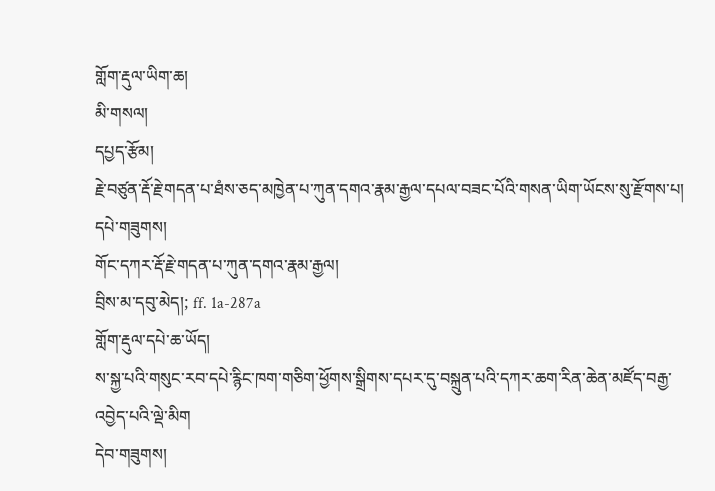གློག་རྡུལ་ཡིག་ཆ།
མི་གསལ།
དཔྱད་རྩོམ།
རྗེ་བཙུན་རྡོ་རྗེ་གདན་པ་ཐཾས་ཅད་མཁྱེན་པ་ཀུན་དགའ་རྣམ་རྒྱལ་དཔལ་བཟང་པོའི་གསན་ཡིག་ཡོངས་སུ་རྫོགས་པ།
དཔེ་གཟུགས།
གོང་དཀར་རྡོ་རྗེ་གདན་པ་ཀུན་དགའ་རྣམ་རྒྱལ།
བྲིས་མ་དབུ་མེད།; ff. 1a-287a
གློག་རྡུལ་དཔེ་ཆ་ཡོད།
ས་སྐྱ་པའི་གསུང་རབ་དཔེ་རྙིང་ཁག་གཅིག་ཕྱོགས་སྒྲིགས་དཔར་དུ་བསྐྲུན་པའི་དཀར་ཆག་རིན་ཆེན་མཛོད་བརྒྱ་འབྱེད་པའི་ལྡེ་མིག
དེབ་གཟུགས།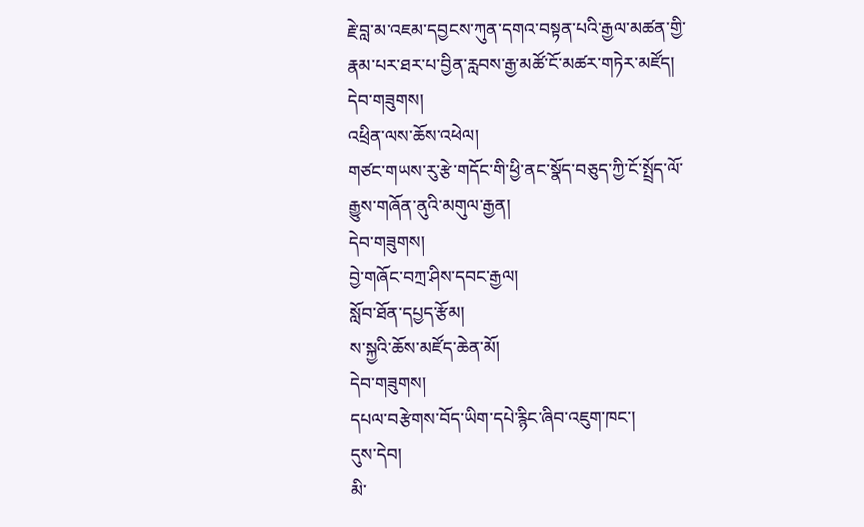རྗེ་བླ་མ་འཇམ་དབྱངས་ཀུན་དགའ་བསྟན་པའི་རྒྱལ་མཚན་གྱི་རྣམ་པར་ཐར་པ་བྱིན་རླབས་རྒྱ་མཚོ་ངོ་མཚར་གཏེར་མཛོད།
དེབ་གཟུགས།
འཕྲིན་ལས་ཆོས་འཕེལ།
གཙང་གཡས་རུ་རྩེ་གདོང་གི་ཕྱི་ནང་སྣོད་བཅུད་ཀྱི་ངོ་སྤྲོད་ལོ་རྒྱུས་གཞོན་ནུའི་མགུལ་རྒྱན།
དེབ་གཟུགས།
བྱེ་གཞོང་བཀྲ་ཤིས་དབང་རྒྱལ།
སློབ་ཐོན་དཔྱད་རྩོམ།
ས་སྐྱའི་ཆོས་མཛོད་ཆེན་མོ།
དེབ་གཟུགས།
དཔལ་བརྩེགས་བོད་ཡིག་དཔེ་རྙིང་ཞིབ་འཇུག་ཁང་།
དུས་དེབ།
མི་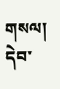གསལ།
དེབ་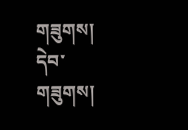གཟུགས།
དེབ་གཟུགས།